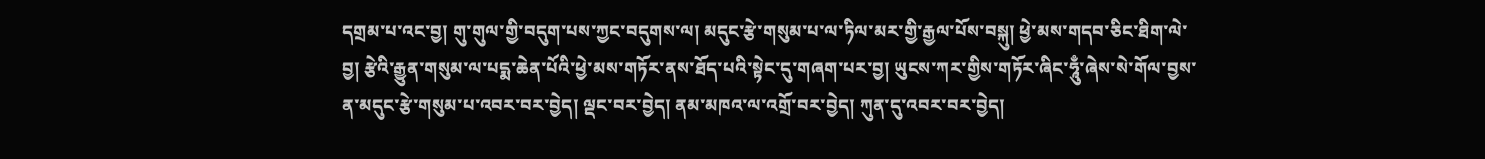དགྲམ་པ་འང་བྱ། གུ་གུལ་གྱི་བདུག་པས་ཀྱང་བདུགས་ལ། མདུང་རྩེ་གསུམ་པ་ལ་ཏིལ་མར་གྱི་རྒྱལ་པོས་བསྐུ། ཕྱེ་མས་གདབ་ཅིང་ཐིག་ལེ་བྱ། རྩེའི་རྒྱུན་གསུམ་ལ་པདྨ་ཆེན་པོའི་ཕྱེ་མས་གཏོར་ནས་ཐོད་པའི་སྟེང་དུ་གཞག་པར་བྱ། ཡུངས་ཀར་གྱིས་གཏོར་ཞིང་ཧཱུྃ་ཞེས་སེ་གོལ་བྱས་ན་མདུང་རྩེ་གསུམ་པ་འབར་བར་བྱེད། ལྡང་བར་བྱེད། ནམ་མཁའ་ལ་འགྲོ་བར་བྱེད། ཀུན་དུ་འབར་བར་བྱེད།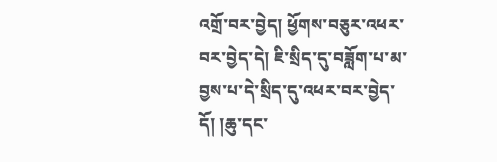འགྲོ་བར་བྱེད། ཕྱོགས་བཅུར་འཕར་བར་བྱེད་དེ། ཇི་སྲིད་དུ་བཟློག་པ་མ་བྱས་པ་དེ་སྲིད་དུ་འཕར་བར་བྱེད་དོ། །ཆུ་དང་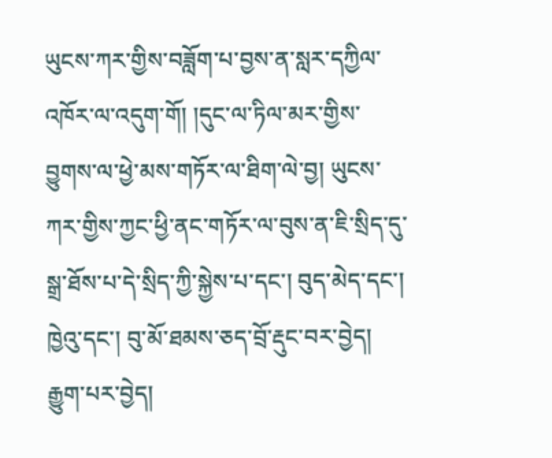ཡུངས་ཀར་གྱིས་བཟློག་པ་བྱས་ན་སླར་དཀྱིལ་འཁོར་ལ་འདུག་གོ། །དུང་ལ་ཏིལ་མར་གྱིས་བྱུགས་ལ་ཕྱེ་མས་གཏོར་ལ་ཐིག་ལེ་བྱ། ཡུངས་ཀར་གྱིས་ཀྱང་ཕྱི་ནང་གཏོར་ལ་བུས་ན་ཇི་སྲིད་དུ་སྒྲ་ཐོས་པ་དེ་སྲིད་ཀྱི་སྐྱེས་པ་དང་། བུད་མེད་དང་། ཁྱེའུ་དང་། བུ་མོ་ཐམས་ཅད་བྲོ་རྡུང་བར་བྱེད། རྒྱུག་པར་བྱེད།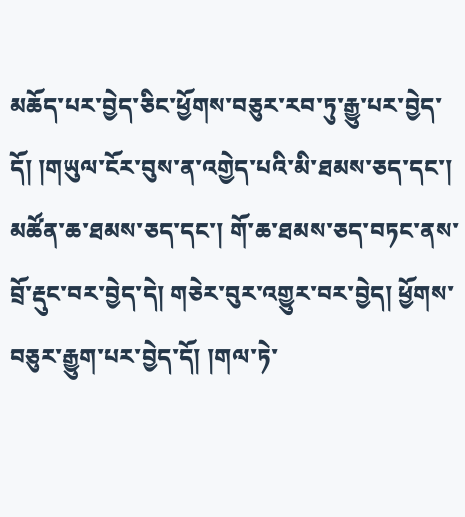མཆོད་པར་བྱེད་ཅིང་ཕྱོགས་བཅུར་རབ་ཏུ་རྒྱུ་པར་བྱེད་དོ། །གཡུལ་ངོར་བུས་ན་འགྱེད་པའི་མི་ཐམས་ཅད་དང་། མཚོན་ཆ་ཐམས་ཅད་དང་། གོ་ཆ་ཐམས་ཅད་བཏང་ནས་བྲོ་རྡུང་བར་བྱེད་དེ། གཅེར་བུར་འགྱུར་བར་བྱེད། ཕྱོགས་བཅུར་རྒྱུག་པར་བྱེད་དོ། །གལ་ཏེ་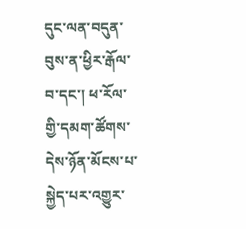དུང་ལན་བདུན་བུས་ན་ཕྱིར་རྒོལ་བ་དང་། ཕ་རོལ་གྱི་དམག་ཚོགས་དེས་ཉོན་མོངས་པ་སྐྱེད་པར་འགྱུར་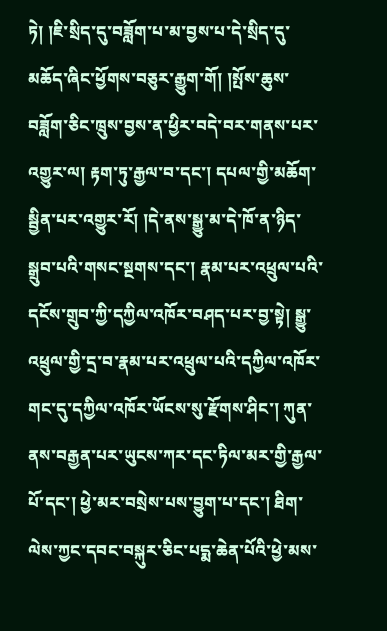ཏེ། །ཇི་སྲིད་དུ་བཟློག་པ་མ་བྱས་པ་དེ་སྲིད་དུ་མཆོད་ཞིང་ཕྱོགས་བཅུར་རྒྱུག་གོ། །སྤོས་ཆུས་བཟློག་ཅིང་ཁྲུས་བྱས་ན་ཕྱིར་བདེ་བར་གནས་པར་འགྱུར་ལ། རྟག་ཏུ་རྒྱལ་བ་དང་། དཔལ་གྱི་མཆོག་སྦྱིན་པར་འགྱུར་རོ། །དེ་ནས་སྒྱུ་མ་དེ་ཁོ་ན་ཉིད་སྒྲུབ་པའི་གསང་སྔགས་དང་། རྣམ་པར་འཕྲུལ་པའི་དངོས་གྲུབ་ཀྱི་དཀྱིལ་འཁོར་བཤད་པར་བྱ་སྟེ། སྒྱུ་འཕྲུལ་གྱི་དྲ་བ་རྣམ་པར་འཕྲུལ་པའི་དཀྱིལ་འཁོར་གང་དུ་དཀྱིལ་འཁོར་ཡོངས་སུ་རྫོགས་ཤིང་། ཀུན་ནས་བརྒྱན་པར་ཡུངས་ཀར་དང་ཏིལ་མར་གྱི་རྒྱལ་པོ་དང་། ཕྱེ་མར་བསྲེས་པས་བྱུག་པ་དང་། ཐིག་ལེས་ཀྱང་དབང་བསྐུར་ཅིང་པདྨ་ཆེན་པོའི་ཕྱེ་མས་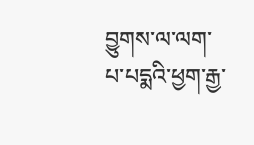བྱུགས་ལ་ལག་པ་པདྨའི་ཕྱག་རྒྱ་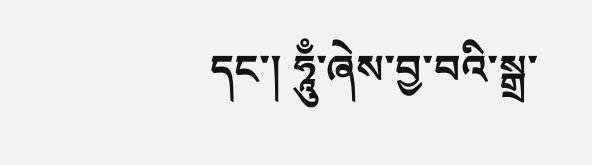དང་། ཧཱུྃ་ཞེས་བྱ་བའི་སྒྲ་